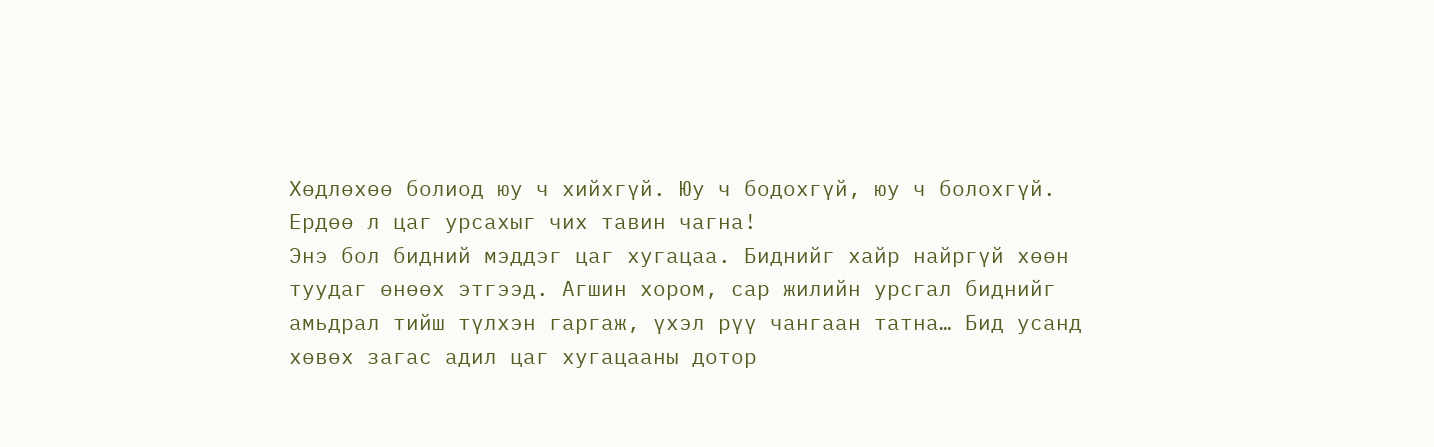Хөдлөхөө болиод юу ч хийхгүй. Юу ч бодохгүй, юу ч болохгүй. Ердөө л цаг урсахыг чих тавин чагна!
Энэ бол бидний мэддэг цаг хугацаа. Биднийг хайр найргүй хөөн туудаг өнөөх этгээд. Агшин хором, сар жилийн урсгал биднийг амьдрал тийш түлхэн гаргаж, үхэл рүү чангаан татна… Бид усанд хөвөх загас адил цаг хугацааны дотор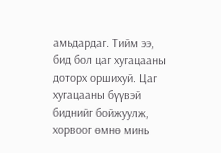амьдардаг. Тийм ээ, бид бол цаг хугацааны доторх оршихуй. Цаг хугацааны бүүвэй биднийг бойжуулж, хорвоог өмнө минь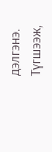дэлгэнэ. Түгшээж,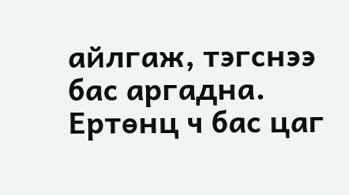айлгаж, тэгснээ бас аргадна. Ертөнц ч бас цаг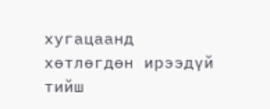хугацаанд хөтлөгдөн ирээдүй тийш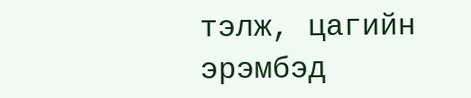тэлж, цагийн эрэмбэд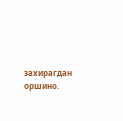захирагдан оршино.